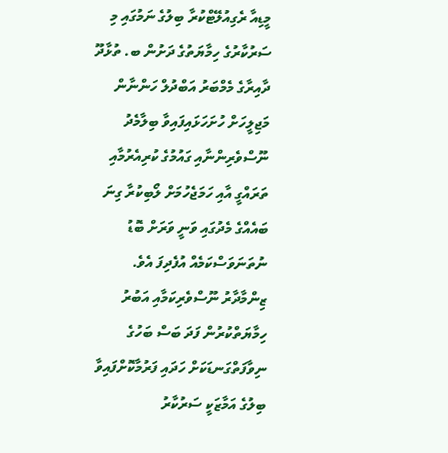މީޑިއާ ރެގިއުލޭޓްކުރާ ބިލުގެ ނަމުގައި މި ސަރުކާރުގެ ހިމާޔަތުގެ ދަށުން ބ. ތުޅާދޫ ދާއިރާގެ މެމްބަރު އަބްދުލް ހަންނާން މަޖިލީހަށް ހުށަހަޅައިފައިވާ ބިލާމެދު ނޫސްވެރިންނާއި ގައުމުގެ ކުރިއެރުމާއި ތަރައްގީ އާއި ހަމަޖެހުމަށް ލޯބިކުރާ ގިނަ ބައެއްގެ މެދުގައި ވަނީ ވަރަށް ބޮޑު ނުތަނަވަސްކަމެއް އުފެދިފަ އެވެ. ޒިންމާދާރު ނޫސްވެރިކަމާއި އަބުރު ހިމާޔަތްކުރުން ފަދަ ބަސް ބަހުގެ ނިވާފަތްގަނޑަކަށް ހަދައި ފަރުމާކޮށްފައިވާ ބިލުގެ އަމާޒަކީ ސަރުކާރު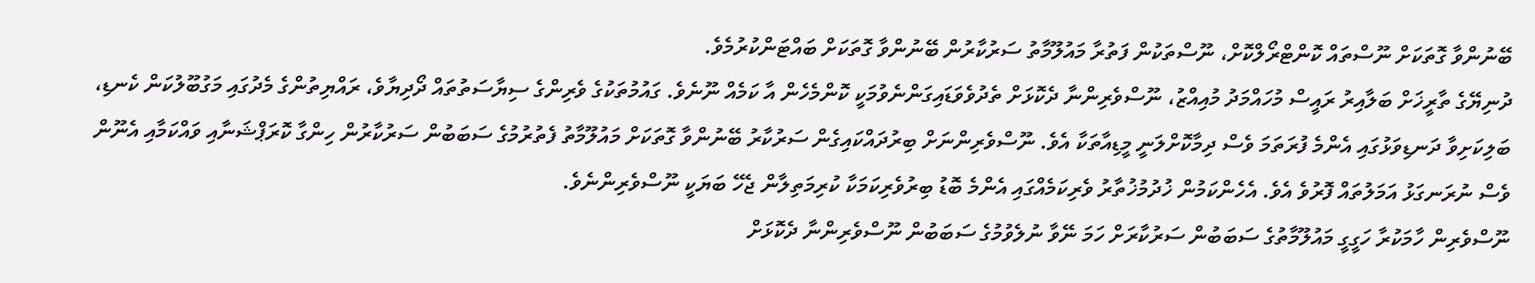ބޭނުންވާ ގޮތަކަށް ނޫސްތައް ކޮންޓްރޯލްކޮށް، ނޫސްތަކުން ފަތުރާ މައުލޫމާތު ސަރުކާރުން ބޭނުންވާ ގޮތަކަށް ބައްޓަންކުރުމެވެ.
ދުނިޔޭގެ ތާރީޚަށް ބަލާއިރު ރައީސް މުހައްމަދު މުއިއްޒު، ނޫސްވެރިންނާ ދެކޮޅަށް ތެދުވެވަޑައިގަންނެވުމަކީ ކޮންމެހެން އާ ކަމެއް ނޫނެވެ. ގައުމުތަކުގެ ވެރިންގެ ސިޔާސަތުތައް ދޯދިޔާވެ، ރައްޔިތުންގެ މެދުގައި މަގުބޫލުކަން ކެނޑި، ބަލިކަށިވާ ދަނޑިވަޅުގައި އެންމެ ފުރަތަމަ ވެސް ދިމާކޮށްލަނީ މީޑިއާތަކާ އެވެ. ނޫސްވެރިންނަށް ބިރުދައްކައިގެން ސަރުކާރު ބޭނުންވާ ގޮތަކަށް މައުލޫމާތު ފެތުރުމުގެ ސަބަބުން ސަރުކާރުން ހިންގާ ކޮރަޕްޝަނާއި ވައްކަމާއި އެނޫން ވެސް ނުރަނގަޅު އަމަލުތައް ފޮރުވެ އެވެ. އެހެންކަމުން ޚުދުމުޚުތާރު ވެރިކަމެއްގައި އެންމެ ބޮޑު ބިރުވެރިކަމަކާ ކުރިމަތިލާން ޖެހޭ ބަޔަކީ ނޫސްވެރިންނެވެ.
ނޫސްވެރިން ހާމަކުރާ ހަގީގީ މައުލޫމާތުގެ ސަބަބުން ސަރުކާރަށް ހަމަ ނޭވާ ނުލެވުމުގެ ސަބަބުން ނޫސްވެރިންނާ ދެކޮޅަށް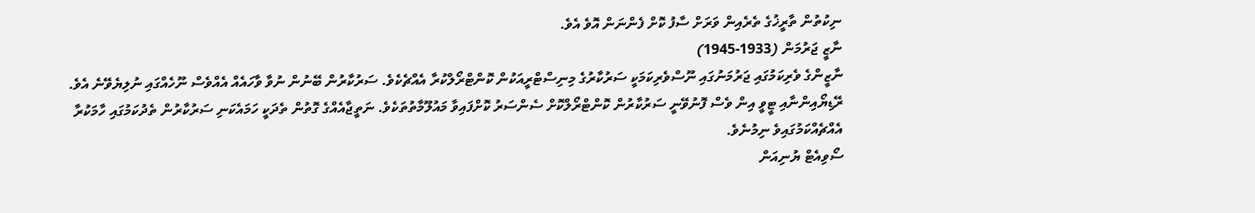ނިކުތުން ތާރީޚުގެ ތެރެއިން ވަރަށް ސާފު ކޮށް ފެންނަން އޮވެ އެވެ.
ނާޒީ ޖަރުމަން (1933-1945)
ނާޒީންގެ ވެރިކަމުގައި ޖަރުމަނުގައި ނޫސްވެރިކަމަކީ ސަރުކާރުގެ މިނިސްޓްރީއަކުން ކޮންޓްރޯލްކުރާ އެއްޗެކެވެ. ސަރުކާރުން ބޭނުން ނުވާ ވާހައެއް އެއްވެސް ނޫހެއްގައި ނުލިޔެވޭނެ އެވެ. ރޭޑިޔޯއިންނާއި ޓީވީ އިން ވެސް ފޮނުވޭނީ ސަރުކާރުން ކޮންޓްރޯލްކޮށް ސެންސަރު ކޮށްފައިވާ މައުލޫމާތުތަކެވެ. ނަތީޖާއެއްގެ ގޮތުން ތެދަކީ ހަމައެކަނި ސަރުކާރުން ތެދުކަމުގައި ހާމަކުރާ އެއްޗެއްކަމުގައިވެ ނިމުނެވެ.
ސޯވިއެޓް ޔުނިއަން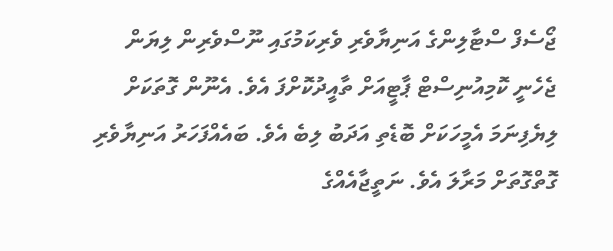ޖޯސެފް ސްޓާލިންގެ އަނިޔާވެރި ވެރިކަމުގައި ނޫސްވެރިން ލިޔަން ޖެހެނީ ކޮމިއުނިސްޓް ޕާޓީއަށް ތާއީދުކޮށްފަ އެވެ. އެނޫން ގޮތަކަށް ލިޔެފިނަމަ އެމީހަކަށް ބޮޑެތި އަދަބު ލިބެ އެވެ. ބައެއްފަހަރު އަނިޔާވެރި ގޮތްގޮތަށް މަރާލަ އެވެ. ނަތީޖާއެއްގެ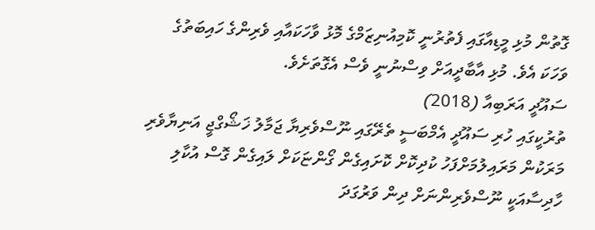ގޮތުން މުޅި މީޑިއާގައި ފެތުރުނީ ކޮމިއުނިޒަމްގެ މޮޅު ވާހަކައާއި ވެރިންގެ ހައިބަތުގެ ވަހަކަ އެވެ. މުޅި އާބާދީއަށް ވިސްނުނީ ވެސް އެގޮތަށެވެ.
ސައޫދީ އަރަބިއާ (2018)
ތުރުކީގައި ހުރި ސައޫދީ އެމްބަސީ ތެރޭގައި ނޫސްވެރިޔާ ޖަމާލު ޚަޝޯގްޖީ އަނިޔާވެރި މަރަކުން މަރައިލުމަށްފަހު ކުދިކޮށް ކޮށައިގެން ގޯންޏަކަށް ލައިގެން ގޮސް އުކާލި ހާދިސާއަކީ ނޫސްވެރިންނަށް ދިން ވަރުގަދަ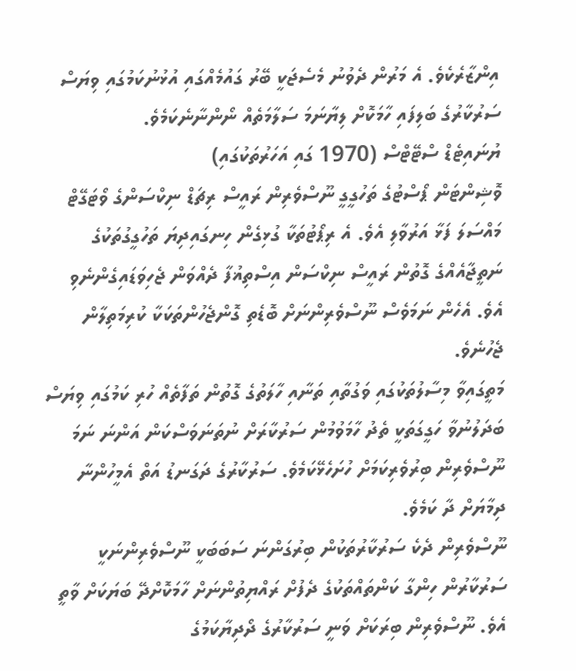އިންޒާރެކެވެ. އެ މަރުން ދެވުނު މެސެޖަކީ ބޭރު ގައުމެއްގައި އުޅުނުކަމުގައި ވިޔަސް ސަރުކާރުގެ ބަލިފައި ހާމަކޮށް ލިޔާނަމަ ސަލާމަތެއް ނޯންނާނެކަމެވެ.
ޔުނައިޓެޑް ސްޓޭޓްސް (1970 ގައި އަހަރުތަކުގައި)
ވޮޝިންޓަން ޕޯސްޓުގެ ތަހުގީގީ ނޫސްވެރިން ރައީސް ރިޗަޑް ނިކްސަންގެ ވޯޓަގޭޓް މައްސަލަ ފަޅާ އަރުވާލި އެވެ. އެ ރިޕޯޓުތަކާ ގުޅިގެން ހިނގައިދިޔަ ތަހުގީގުތަކުގެ ނަތީޖާއެއްގެ ގޮތުން ރައީސް ނިކްސަން އިސްތިޣުފާ ދެއްވަން ޖެހިވަޑައިގެންނެވި އެވެ. އެހެން ނަމަވެސް ނޫސްވެރިންނަށް ބޮޑެތި ގޮންޖެހުންތަކަކާ ކުރިމަތިލާން ޖެހުނެވެ.
މަތީގައިވާ މިސާލުތަކުގައި ވަގުތާއި ތަނާއި ހާލަތުގެ ގޮތުން ތަފާތެއް ހުރި ކަމުގައި ވިޔަސް ބަދަލުނުވާ ހަގީގަތަކީ ތެދު ހާމަވުމުން ސަރުކާރަށް ނުތަނަވަސްކަން އަންނަ ނަމަ ނޫސްވެރިން ބިރުވެރިކަމަށް ހުށަހެޅޭކަމެވެ. ސަރުކާރުގެ ދަގަނޑު އަތް އެމީހުންނާ ދިމާޔަށް ދާ ކަމެވެ.
ނޫސްވެރިން ދެކެ ސަރުކާރުތަކުން ބިރުގަންނަ ސަބަބަކީ ނޫސްވެރިންނަކީ ސަރުކާރުން ހިންގާ ކަންތައްތަކުގެ ދެފުށް ރައްޔިތުންނަށް ހާމަކޮށްދޭ ބަޔަކަށް ވާތީ އެވެ. ނޫސްވެރިން ބިރަކަށް ވަނީ ސަރުކާރުގެ ދޯދިޔާކަމުގެ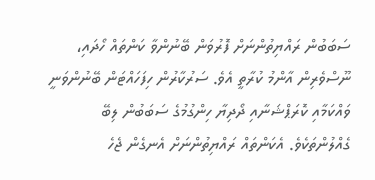ސަބަބުން ރައްޔިތުންނަށް ފޮރުވަން ބޭނުންވާ ކަންތައް ހޯދައި، ނޫސްވެރިން އާންމު ކުރާތީ އެވެ. ސަރުކާރުން ހިފަހައްޓަން ބޭނުންވަނީ ވައްކަމާއި ކޮރަޕްޝަނާއި ދޯދިޔާ ހިންގުމުގެ ސަބަބުން ލިބޭ ގެއްލުންތަކެވެ. އެކަންތައް ރައްޔިތުންނަށް އެނގެން ޖެހެ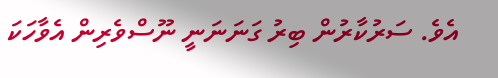އެވެ. ސަރުކާރުން ބިރު ގަނަނަނީ ނޫސްވެރިން އެވާހަކަ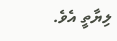ލިޔާތީ އެވެ.